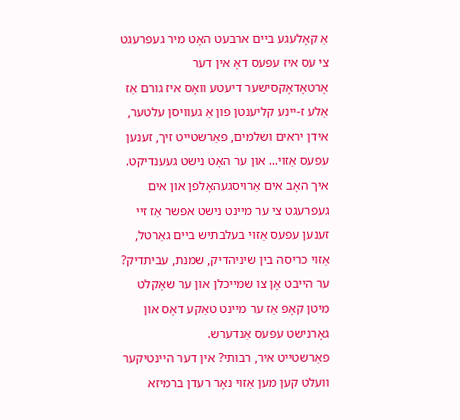אַ קאָלעגע ביים ארבעט האָט מיר געפרעגט צי עס איז עפּעס דאָ אין דער אָרטאָדאָקסישער דיעטע וואָס איז גורם אַז אַלע ז-יינע קליענטן פון אַ געוויסן עלטער, אידן יראים ושלמים, פאַרשטייט זיך, זענען עפעס אַזוי... און ער האָט נישט געענדיקט.
איך האָב אים אַרויסגעהאָלפן און אים געפרעגט צי ער מיינט נישט אפשר אַז זיי זענען עפעס אַזוי בעלבתיש ביים גאַרטל, אַזוי כריסה בין שיניהדיק, שמנת, עביתדיק? ער הייבט אָן צו שמייכלן און ער שאָקלט מיטן קאָפּ אַז ער מיינט טאַקע דאָס און גאָרנישט עפּעס אַנדערש.
פאַרשטייט איר, רבותי? אין דער היינטיקער וועלט קען מען אַזוי נאָר רעדן ברמיזא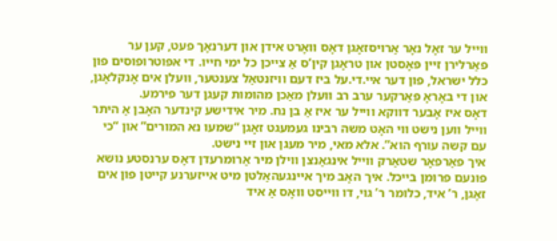ווייל ער זאָל נאָר אַרויסזאָגן דאָס וואָרט אידן און דערנאָך פעט, קען ער פאַרלירן זיין פּאָסטן און טראָגן קין’ס אַ צייכן כל ימי חייו. די אפּוטרופוסים פון כלל ישראל, פון דער איי.די.על ביז דעם וויזנטאַל צענטער, וועלן אים אָנקלאָגן, און די באָראָ פּאַרקער ערב רב וועלן מאַכן מהומות קעגן דער פירמע.
דאָס איז אָבער דווקא ווייל ער איז אַ בן נח. מיר אידישע קינדער האָבן אַ היתר ווייל ווען נישט ווי האָט משה רבינו געמעגט זאָגן “שמעו נא המורים” און “כי עם קשה עורף הוא”. אלא מאי, מיר מעגן און זיי נישט.
איך פאַרפאָר שטאַרק ווייל אינגאַנצן ווילן מיר אַרומרעדן דאָס ערנסטע נושא פונעם פרומן בייכל. איך האָב מיך איינגעהאַלטן מיט אייזערנע קייטן פון אים זאָגן, ר’ איד, כלומר ר’ גוי, דו ווייסט וואָס אַ איד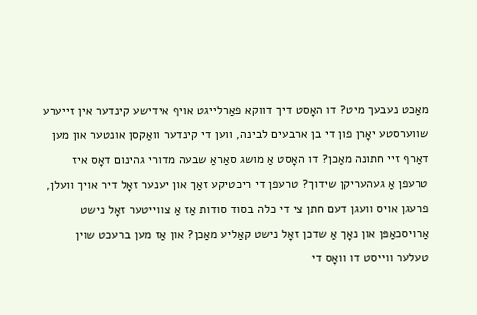מאַכט נעבעך מיט? דו האָסט דיך דווקא פאַרלייגט אויף אידישע קינדער אין זייערע שווערסטע יאָרן פון די בן ארבעים לבינה, ווען די קינדער וואַקסן אונטער און מען דאַרף זיי חתונה מאַכן? דו האָסט אַ מושג סאַראַ שבעה מדורי גהינום דאָס איז טרעפן אַ געהעריקן שידוך? טרעפן די ריכטיקע זאַך און יענער זאָל דיר אויך וועלן, פרעגן אויס וועגן דעם חתן צי די כלה בסוד סודות אַז אַ צווייטער זאָל נישט אַרויסכאַפּן און נאָך אַ שדכן זאָל נישט קאַליע מאַכן? און אַז מען ברעכט שוין טעלער ווייסט דו וואָס די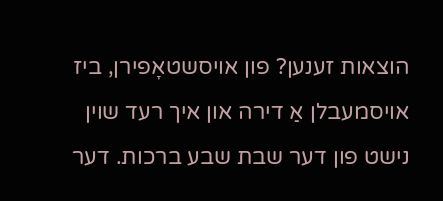הוצאות זענען? פון אויסשטאָפירן, ביז אויסמעבלן אַ דירה און איך רעד שוין נישט פון דער שבת שבע ברכות. דער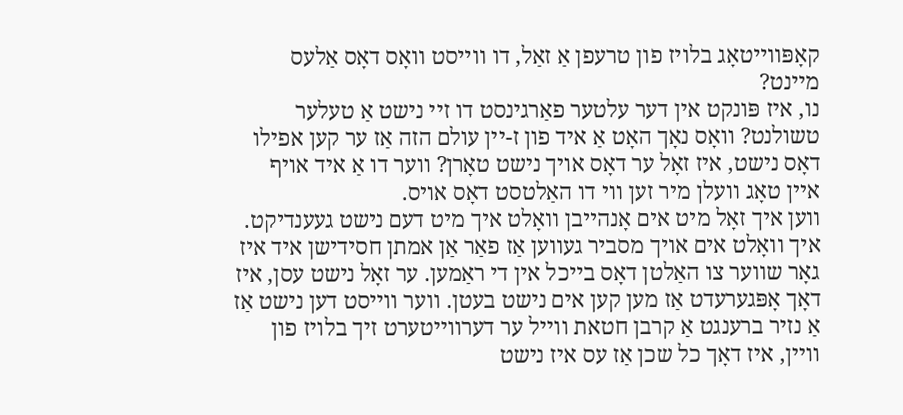קאָפּווייטאָג בלויז פון טרעפן אַ זאַל, דו ווייסט וואָס דאָס אַלעס מיינט?
נו, איז פּונקט אין דער עלטער פאַרגינסט דו זיי נישט אַ טעלער טשולנט? וואָס נאָך האָט אַ איד פון ז-יין עולם הזה אַז ער קען אפילו דאָס נישט, איז זאָל ער דאָס אויך נישט טאָרן? ווער דו אַ איד אויף איין טאָג וועלן מיר זען ווי דו האַלטסט דאָס אויס.
ווען איך זאָל מיט אים אָנהייבן וואָלט איך מיט דעם נישט געענדיקט. איך וואָלט אים אויך מסביר געווען אַז פאַר אַן אמתן חסידישן איד איז גאָר שווער צו האַלטן דאָס בייכל אין די ראַמען. ער זאָל נישט עסן, איז דאָך אָפּגערעדט אַז מען קען אים נישט בעטן. ווער ווייסט דען נישט אַז אַ נזיר ברענגט אַ קרבן חטאת ווייל ער דערווייטערט זיך בלויז פון וויין, איז דאָך כל שכן אַז עס איז נישט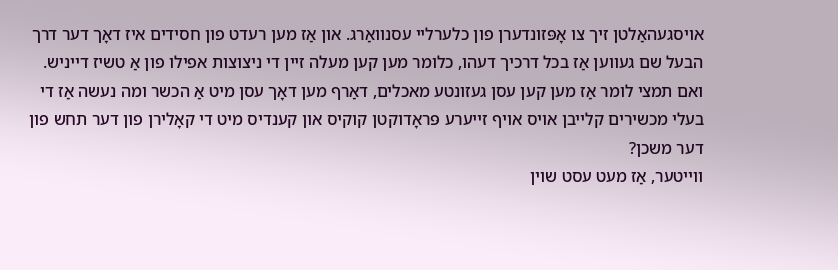אויסגעהאַלטן זיך צו אָפּזונדערן פון כלערליי עסנוואַרג. און אַז מען רעדט פון חסידים איז דאָך דער דרך הבעל שם געווען אַז בכל דרכיך דעהו, כלומר מען קען מעלה זיין די ניצוצות אפילו פון אַ טשיז דייניש. ואם תמצי לומר אַז מען קען עסן געזונטע מאכלים, דאַרף מען דאָך עסן מיט אַ הכשר ומה נעשה אַז די בעלי מכשירים קלייבן אויס אויף זייערע פּראָדוקטן קוקיס און קענדיס מיט די קאָלירן פון דער תחש פון דער משכן?
ווייטער, אַז מעט עסט שוין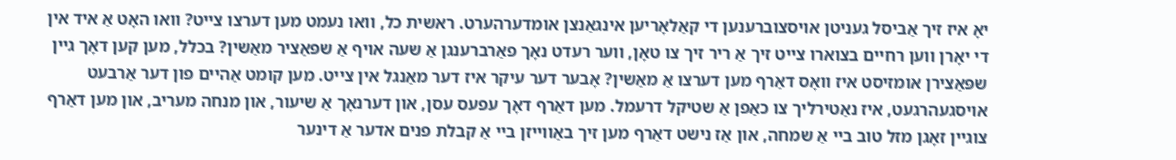יאָ איז זיך אַביסל געניטן אויסצוברענען די קאַלאָריען אינגאַנצן אומדערהערט. ראשית כל, וואו נעמט מען דערצו צייט? וואו האָט אַ איד אין די יאָרן ווען רחיים בצוארו צייט זיך אַ ריר זיך צו טאָן, ווער רעדט נאָך פאַרברענגן אַ שעה אויף אַ שפּאַציר מאַשין? בכלל, מען קען דאָך גיין שפּאַצירן אומזיסט איז וואָס דאַרף מען דערצו אַ מאַשין? אָבער דער עיקר איז דער מאַנגל אין צייט. מען קומט אַהיים פון דער אַרבעט אויסגעהרגעט, איז נאַטירליך צו כאַפן אַ שטיקל דרעמל. מען דאַרף דאָך עפעס עסן, און דערנאָך אַ שיעור, און מנחה מעריב, און מען דאַרף צוגיין זאָגן מזל טוב ביי אַ שמחה, און אַז נישט דאַרף מען זיך באַווייזן ביי אַ קבלת פנים אדער אַ דינער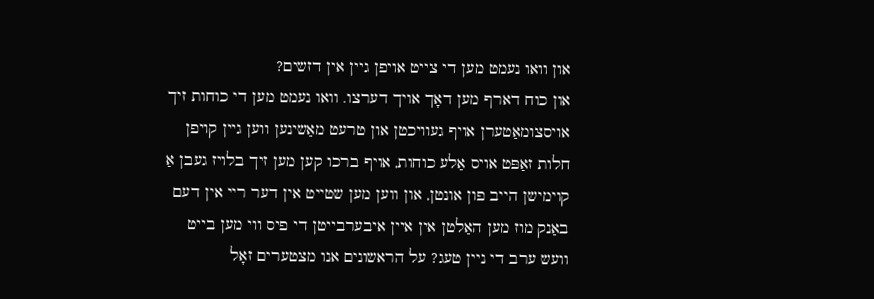און וואו נעמט מען די צייט אויפן גיין אין דזשים?
און כוח דארף מען דאָך אויך דערצו. וואו נעמט מען די כוחות זיך אויסצומאַטערן אויף געוויכטן און טרעט מאַשינען ווען גיין קויפן חלות זאַפּט אויס אַלע כוחות, אויף ברכו קען מען זיך בלויז געבן אַ קוימישן הייב פון אונטן, און ווען מען שטייט אין דער ריי אין דעם באַנק מוז מען האַלטן אין איין איבערבייטן די פיס ווי מען בייט וועש ערב די ניין טעג? על הראשונים אנו מצטערים זאָל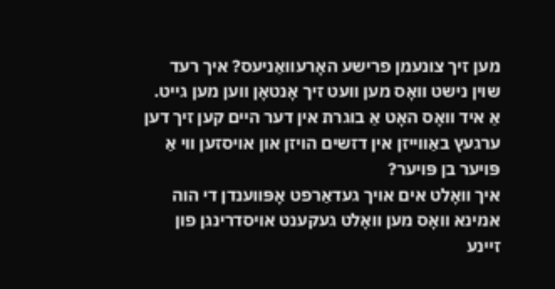מען זיך צונעמן פרישע האָרעוואַניעס? איך רעד שוין נישט וואָס מען וועט זיך אָנטאָן ווען מען גייט. אַ איד וואָס האָט אַ בוגרת אין דער היים קען זיך דען ערגעץ באַווייזן אין דזשים הויזן און אויסזען ווי אַ פּויער בן פּויער?
איך וואָלט אים אויך געדאַרפט אָפּווענדן די הוה אמינא וואָס מען וואָלט געקענט אויסדרינגן פון זיינע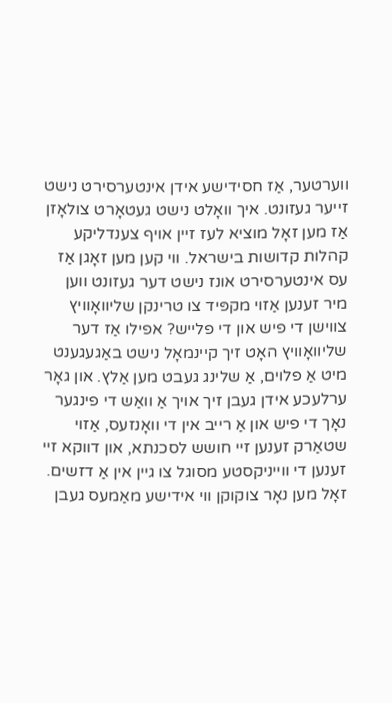ווערטער, אַז חסידישע אידן אינטערסירט נישט זייער געזונט. איך וואָלט נישט געטאָרט צולאָזן אַז מען זאָל מוציא לעז זיין אויף צענדליקע קהלות קדושות בישראל. ווי קען מען זאָגן אַז עס אינטערסירט אונז נישט דער געזונט ווען מיר זענען אַזוי מקפּיד צו טרינקן שליוואָוויץ צווישן די פיש און די פלייש? אפילו אַז דער שליוואָוויץ האָט זיך קיינמאָל נישט באַגעגענט מיט אַ פלוים, אַ שלינג געבט מען אַלץ. און גאָר ערלעכע אידן געבן זיך אויך אַ וואַש די פינגער נאָך די פיש און אַ רייב אין די וואָנזעס, אַזוי שטאַרק זענען זיי חושש לסכנתא, און דווקא זיי זענען די ווייניקסטע מסוגל צו גיין אין אַ דזשים. זאָל מען נאָר צוקוקן ווי אידישע מאַמעס געבן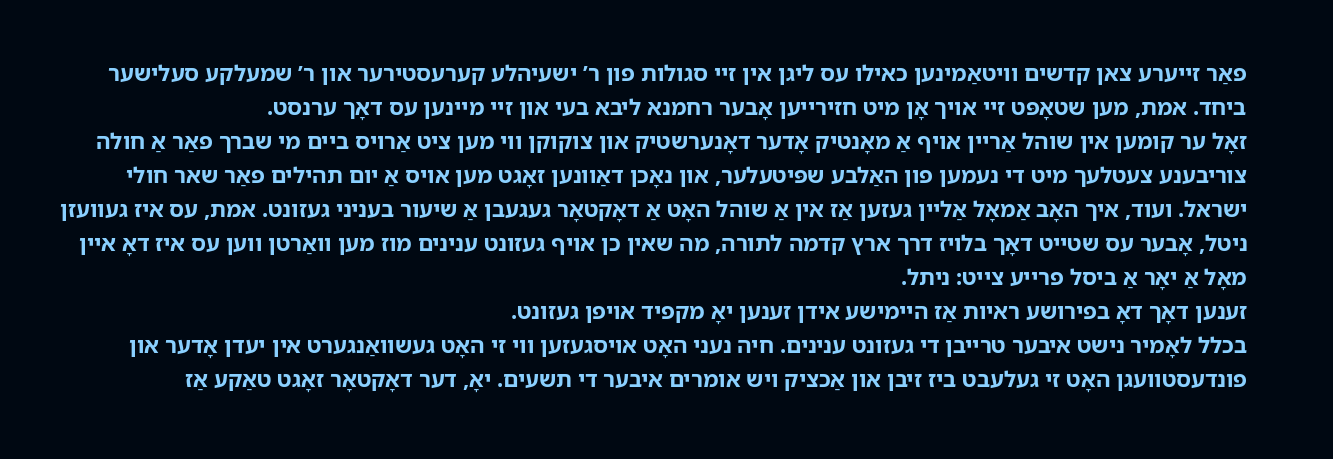פאַר זייערע צאן קדשים וויטאַמינען כאילו עס ליגן אין זיי סגולות פון ר’ ישעיהלע קערעסטירער און ר’ שמעלקע סעלישער ביחד. אמת, מען שטאָפּט זיי אויך אָן מיט חזירייען אָבער רחמנא ליבא בעי און זיי מיינען עס דאָך ערנסט.
זאָל ער קומען אין שוהל אַריין אויף אַ מאָנטיק אָדער דאָנערשטיק און צוקוקן ווי מען ציט אַרויס ביים מי שברך פאַר אַ חולה צוריבענע צעטלעך מיט די נעמען פון האַלבע שפּיטעלער, און נאָכן דאַוונען זאָגט מען אויס אַ יום תהילים פאַר שאר חולי ישראל. ועוד, איך האָב אַמאָל אַליין געזען אַז אין אַ שוהל האָט אַ דאָקטאָר געגעבן אַ שיעור בעניני געזונט. אמת, עס איז געוועזן ניטל, אָבער עס שטייט דאָך בלויז דרך ארץ קדמה לתורה, מה שאין כן אויף געזונט ענינים מוז מען וואַרטן ווען עס איז דאָ איין מאָל אַ יאָר אַ ביסל פרייע צייט: ניתל.
זענען דאָך דאָ בפירושע ראיות אַז היימישע אידן זענען יאָ מקפיד אויפן געזונט.
בכלל לאָמיר נישט איבער טרייבן די געזונט ענינים. חיה נעני האָט אויסגעזען ווי זי האָט געשוואַנגערט אין יעדן אָדער און פונדעסטוועגן האָט זי געלעבט ביז זיבן און אַכציק ויש אומרים איבער די תשעים. יאָ, דער דאָקטאָר זאָגט טאַקע אַז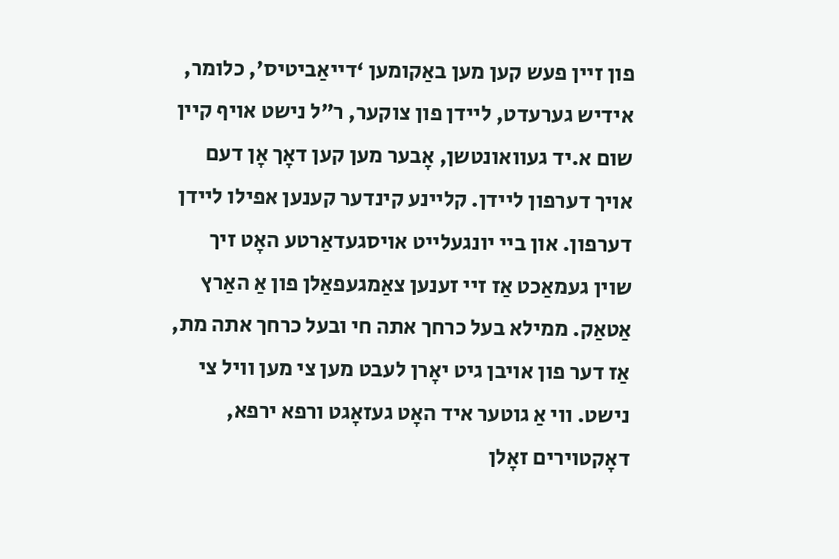פון זיין פעש קען מען באַקומען ‘דייאַביטיס’, כלומר, אידיש גערעדט, ליידן פון צוקער, ר”ל נישט אויף קיין שום א.יד געוואונטשן, אָבער מען קען דאָך אָן דעם אויך דערפון ליידן. קליינע קינדער קענען אפילו ליידן דערפון. און ביי יונגעלייט אויסגעדאַרטע האָט זיך שוין געמאַכט אַז זיי זענען צאַמגעפאַלן פון אַ האַרץ אַטאַק. ממילא בעל כרחך אתה חי ובעל כרחך אתה מת, אַז דער פון אויבן גיט יאָרן לעבט מען צי מען וויל צי נישט. ווי אַ גוטער איד האָט געזאָגט ורפא ירפא, דאָקטוירים זאָלן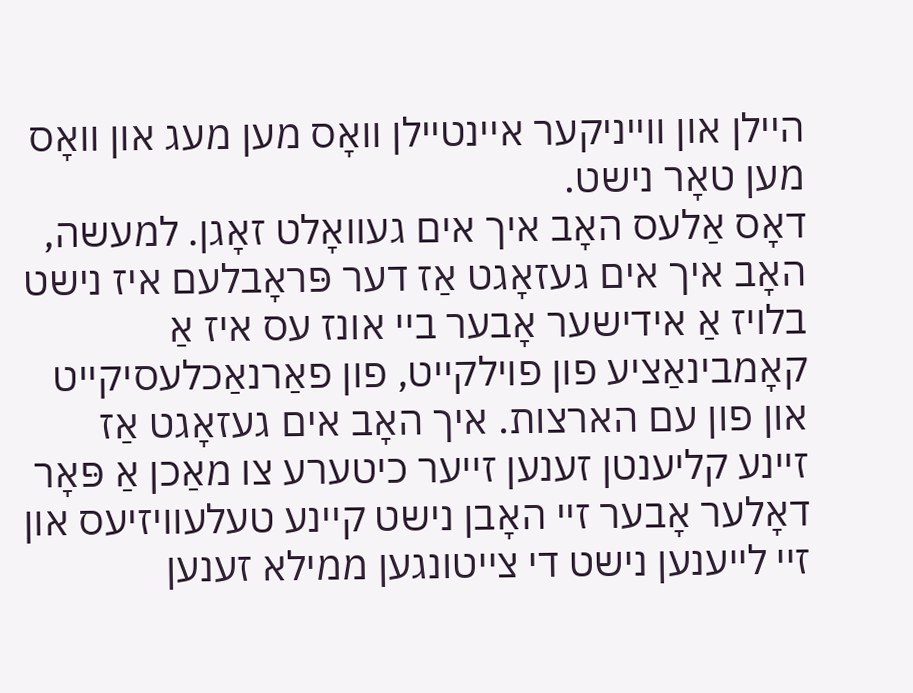היילן און ווייניקער איינטיילן וואָס מען מעג און וואָס מען טאָר נישט.
דאָס אַלעס האָב איך אים געוואָלט זאָגן. למעשה, האָב איך אים געזאָגט אַז דער פּראָבלעם איז נישט בלויז אַ אידישער אָבער ביי אונז עס איז אַ קאָמבינאַציע פון פוילקייט, פון פאַרנאַכלעסיקייט און פון עם הארצות. איך האָב אים געזאָגט אַז זיינע קליענטן זענען זייער כיטערע צו מאַכן אַ פּאָר דאָלער אָבער זיי האָבן נישט קיינע טעלעוויזיעס און זיי לייענען נישט די צייטונגען ממילא זענען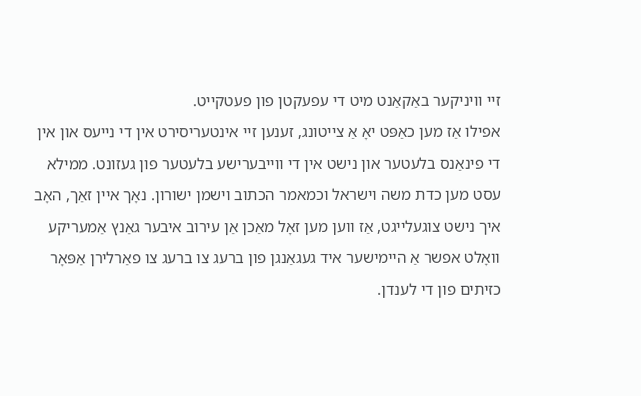זיי וויניקער באַקאַנט מיט די עפעקטן פון פעטקייט.
אפילו אַז מען כאַפּט יאָ אַ צייטונג, זענען זיי אינטעריסירט אין די נייעס און אין די פינאַנס בלעטער און נישט אין די ווייבערישע בלעטער פון געזונט. ממילא עסט מען כדת משה וישראל וכמאמר הכתוב וישמן ישורון. נאָך איין זאַך, האָב איך נישט צוגעלייגט, אַז ווען מען זאָל מאַכן אַן עירוב איבער גאַנץ אַמעריקע וואָלט אפשר אַ היימישער איד געגאַנגן פון ברעג צו ברעג צו פאַרלירן אַפּאָר כזיתים פון די לענדן.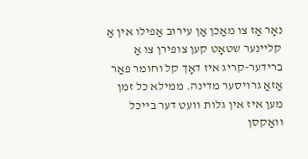נאָר אַז צו מאַכן אַן עירוב אַפילו אין אַ קליינער שטאָט קען צופירן צו אַ ברידער-קריג איז דאָך קל וחומר פאַר אַזאַ גרויסער מדינה. ממילא כל זמן מען איז אין גלות וועט דער בייכל וואַקסן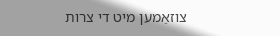צוזאַמען מיט די צרות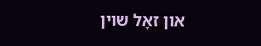און זאָל שוין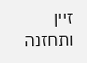זיין ותחזנה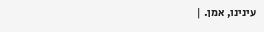עינינו, אמן. |